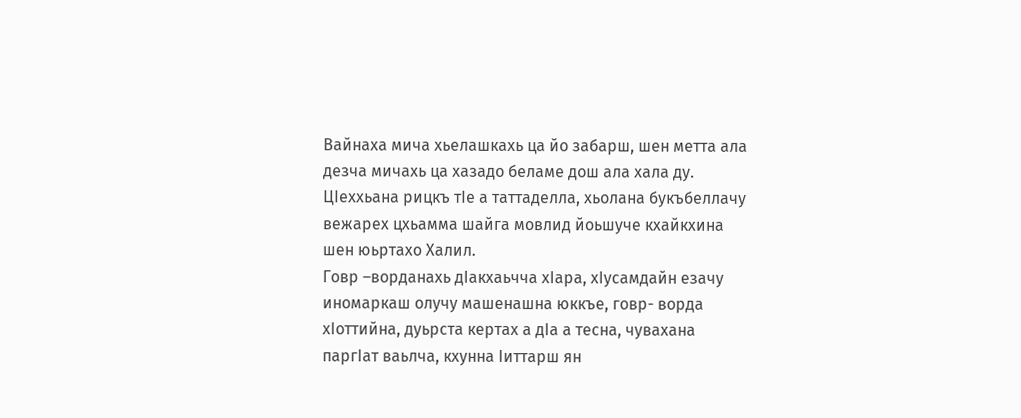Вайнаха мича хьелашкахь ца йо забарш, шен метта ала дезча мичахь ца хазадо беламе дош ала хала ду. ЦIеххьана рицкъ тIе а таттаделла, хьолана букъбеллачу вежарех цхьамма шайга мовлид йоьшуче кхайкхина шен юьртахо Халил.
Говр –ворданахь дIакхаьчча хIара, хIусамдайн езачу иномаркаш олучу машенашна юккъе, говр- ворда хIоттийна, дуьрста кертах а дIа а тесна, чувахана паргIат ваьлча, кхунна Iиттарш ян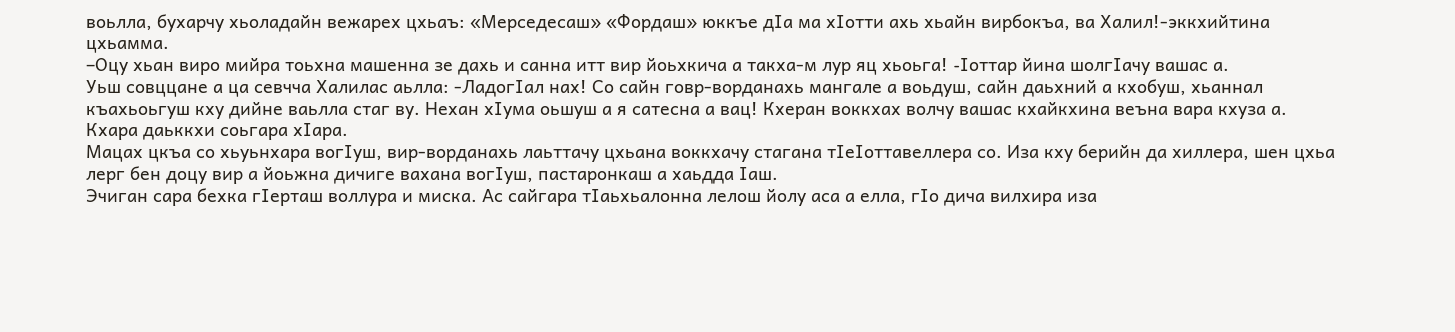воьлла, бухарчу хьоладайн вежарех цхьаъ: «Мерседесаш» «Фордаш» юккъе дIа ма хIотти ахь хьайн вирбокъа, ва Халил!-эккхийтина цхьамма.
–Оцу хьан виро мийра тоьхна машенна зе дахь и санна итт вир йоьхкича а такха-м лур яц хьоьга! -Iоттар йина шолгIачу вашас а.
Уьш совццане а ца севчча Халилас аьлла: -ЛадогIал нах! Со сайн говр-ворданахь мангале а воьдуш, сайн даьхний а кхобуш, хьаннал къахьоьгуш кху дийне ваьлла стаг ву. Нехан хIума оьшуш а я сатесна а вац! Кхеран воккхах волчу вашас кхайкхина веъна вара кхуза а. Кхара даьккхи соьгара хIара.
Мацах цкъа со хьуьнхара вогIуш, вир-ворданахь лаьттачу цхьана воккхачу стагана тIеIоттавеллера со. Иза кху берийн да хиллера, шен цхьа лерг бен доцу вир а йоьжна дичиге вахана вогIуш, пастаронкаш а хаьдда Iаш.
Эчиган сара бехка гIерташ воллура и миска. Ас сайгара тIаьхьалонна лелош йолу аса а елла, гIо дича вилхира иза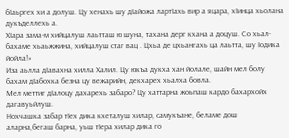бIаьргех хи а долуш. Цу хенахь шу дIайожа лартIахь вир а яцара, хIинца хьолана дукъделлехь а.
ХIара зама-м хийцалуш лаьтташ ю шуна, тахана дерг кхана а доцуш. Со хьал-бахаме хьаьжжина, хийцалуш стаг вац . Цхьа де цхьангахь ца лаьтта, шу Iодика йойла!»
Иза аьлла дIавахна хилла Халил. Цу юкъа дукха хан йолале, шайн мел болу бахам дIабохка безна цу вежарийн, декхарех хьалха бовла.
Мел меттиг дIалоцу дахарехь забаро? Цу хаттарна жоьпаш кардо бахархойх дагавуьйлуш.
Нохчашка забар тIех дика кхеталуш хилар, самукъане, беламе дош аларна,бегаш барна, уьш тIера хилар дика го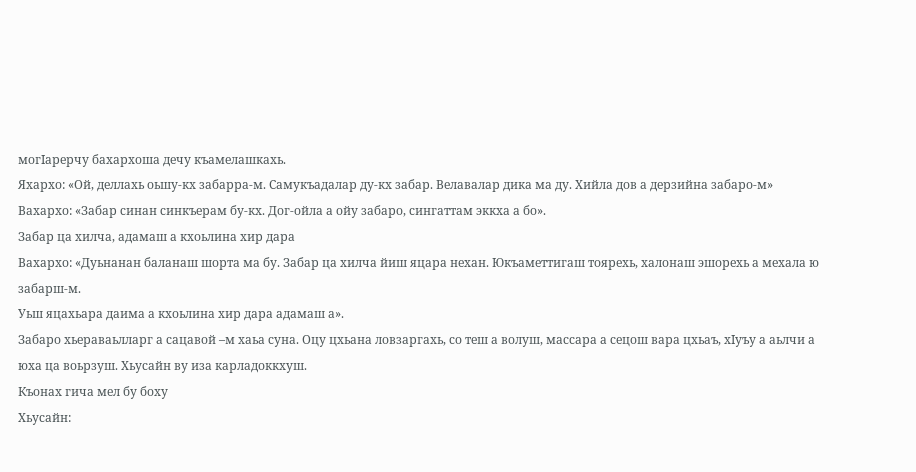могIарерчу бахархоша дечу къамелашкахь.
Яхархо: «Ой, деллахь оьшу-кх забарра-м. Самукъадалар ду-кх забар. Велавалар дика ма ду. Хийла дов а дерзийна забаро-м»
Вахархо: «Забар синан синкъерам бу-кх. Дог-ойла а ойу забаро, сингаттам эккха а бо».
Забар ца хилча, адамаш а кхоьлина хир дара
Вахархо: «Дуьнанан баланаш шорта ма бу. Забар ца хилча йиш яцара нехан. Юкъаметтигаш тоярехь, халонаш эшорехь а мехала ю забарш-м.
Уьш яцахьара даима а кхоьлина хир дара адамаш а».
Забаро хьераваьлларг а сацавой –м хаьа суна. Оцу цхьана ловзаргахь, со теш а волуш, массара а сецош вара цхьаъ, хIуъу а аьлчи а юха ца воьрзуш. Хьусайн ву иза карладоккхуш.
Къонах гича мел бу боху
Хьусайн: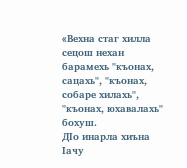«Вехна стаг хилла сецош нехан барамехь "къонах, сацахь", "къонах, собаре хилахь", "къонах, юхавалахь" бохуш.
ДIо инарла хиъна Iачу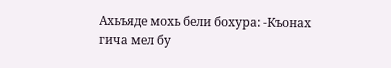Ахьъяде мохь бели бохура: -Къонах гича мел бу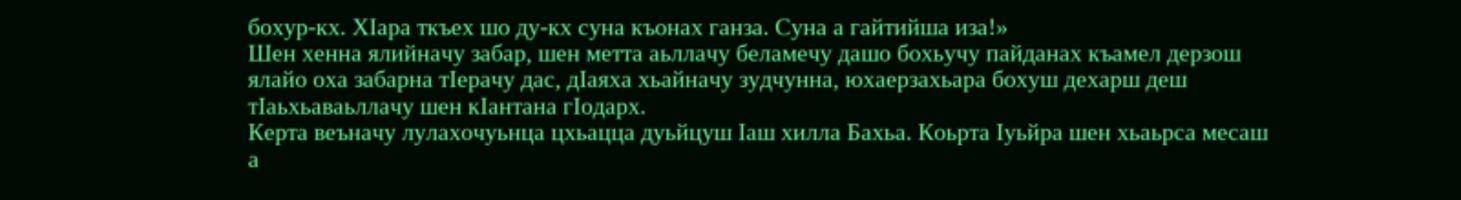бохур-кх. ХIара ткъех шо ду-кх суна къонах ганза. Суна а гайтийша иза!»
Шен хенна ялийначу забар, шен метта аьллачу беламечу дашо бохьучу пайданах къамел дерзош ялайо оха забарна тIерачу дас, дIаяха хьайначу зудчунна, юхаерзахьара бохуш дехарш деш тIаьхьаваьллачу шен кIантана гIодарх.
Керта веъначу лулахочуьнца цхьацца дуьйцуш Iаш хилла Бахьа. Коьрта Iуьйра шен хьаьрса месаш а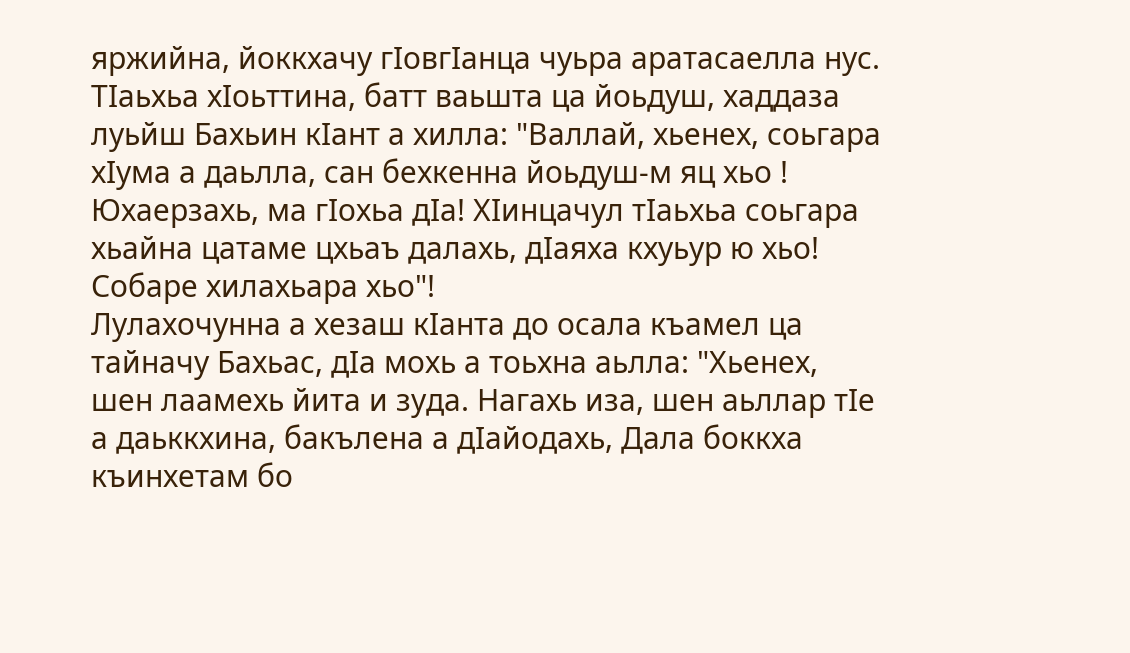яржийна, йоккхачу гIовгIанца чуьра аратасаелла нус. ТIаьхьа хIоьттина, батт ваьшта ца йоьдуш, хаддаза луьйш Бахьин кIант а хилла: "Валлай, хьенех, соьгара хIума а даьлла, сан бехкенна йоьдуш-м яц хьо ! Юхаерзахь, ма гIохьа дIа! ХIинцачул тIаьхьа соьгара хьайна цатаме цхьаъ далахь, дIаяха кхуьур ю хьо! Собаре хилахьара хьо"!
Лулахочунна а хезаш кIанта до осала къамел ца тайначу Бахьас, дIа мохь а тоьхна аьлла: "Хьенех, шен лаамехь йита и зуда. Нагахь иза, шен аьллар тIе а даьккхина, бакълена а дIайодахь, Дала боккха къинхетам бо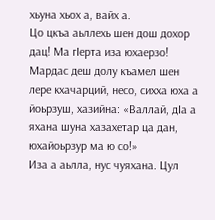хьуна хьох а, вайх а.
Цо цкъа аьллехь шен дош дохор дац! Ма гIерта иза юхаерзо! Мардас деш долу къамел шен лере кхачарций, несо, сихха юха а йоьрзуш, хазийна: «Валлай, дIа а яхана шуна хазахетар ца дан, юхайоьрзур ма ю со!»
Иза а аьлла, нус чуяхана. Цул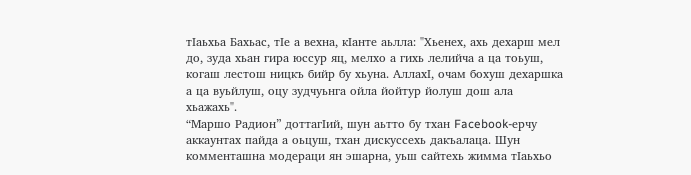тIаьхьа Бахьас, тIе а вехна, кIанте аьлла: "Хьенех, ахь дехарш мел до, зуда хьан гира юссур яц, мелхо а гихь лелийча а ца тоьуш, когаш лестош ницкъ бийр бу хьуна. АллахI, очам бохуш дехаршка а ца вуьйлуш, оцу зудчуьнга ойла йойтур йолуш дош ала хьажахь".
“Маршо Радион” доттагIий, шун аьтто бу тхан Facebook-ерчу аккаунтах пайда а оьцуш, тхан дискуссехь дакъалаца. Шун комменташна модераци ян эшарна, уьш сайтехь жимма тIаьхьо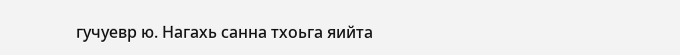гучуевр ю. Нагахь санна тхоьга яийта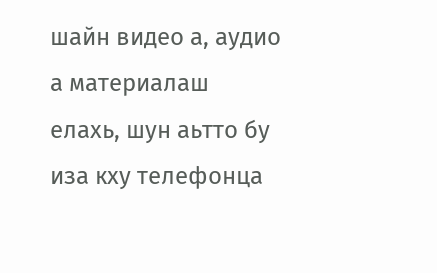шайн видео а, аудио а материалаш елахь, шун аьтто бу иза кху телефонца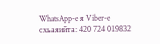WhatsApp-e я Viber-e схьаяийта: 420 724 019832